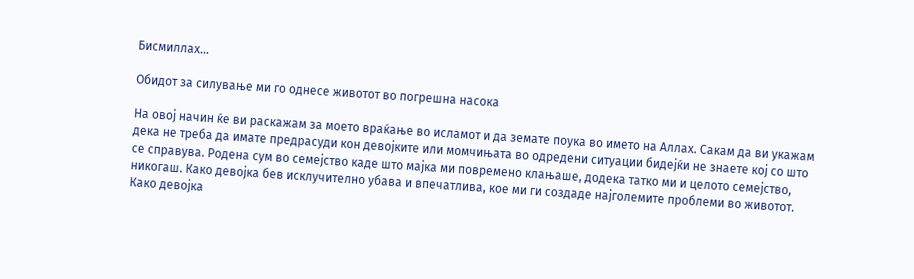Бисмиллах...

Обидот за силување ми го однесе животот во погрешна насока

На овој начин ќе ви раскажам за моето враќање во исламот и да земате поука во името на Аллах. Сакам да ви укажам дека не треба да имате предрасуди кон девојките или момчињата во одредени ситуации бидејќи не знаете кој со што се справува. Родена сум во семејство каде што мајка ми повремено клањаше, додека татко ми и целото семејство, никогаш. Како девојка бев исклучително убава и впечатлива, кое ми ги создаде најголемите проблеми во животот. Како девојка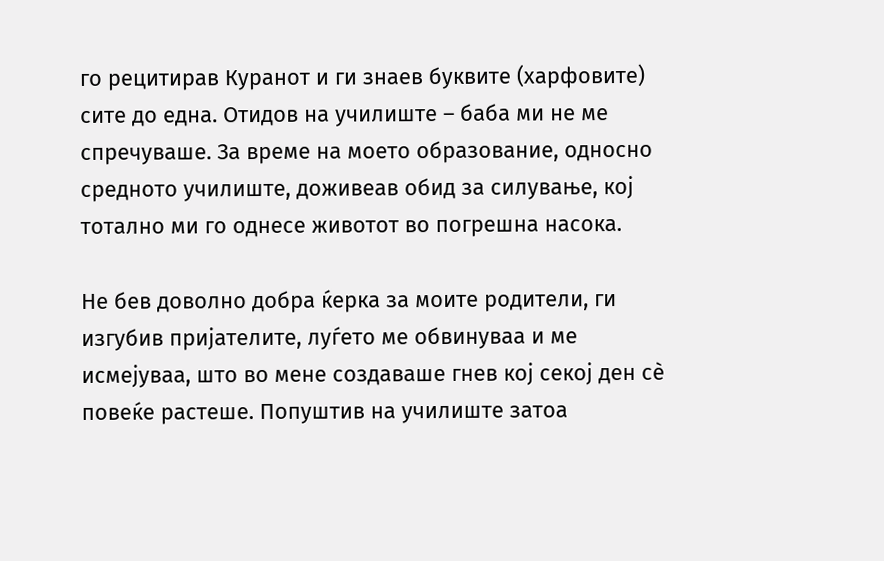го рецитирав Куранот и ги знаев буквите (харфовите) сите до една. Отидов на училиште – баба ми не ме спречуваше. За време на моето образование, односно средното училиште, доживеав обид за силување, кој тотално ми го однесе животот во погрешна насока.

Не бев доволно добра ќерка за моите родители, ги изгубив пријателите, луѓето ме обвинуваа и ме исмејуваа, што во мене создаваше гнев кој секој ден сè повеќе растеше. Попуштив на училиште затоа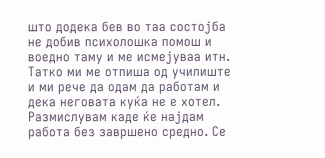што додека бев во таа состојба не добив психолошка помош и воедно таму и ме исмејуваа итн. Татко ми ме отпиша од училиште и ми рече да одам да работам и дека неговата куќа не е хотел. Размислувам каде ќе најдам работа без завршено средно. Се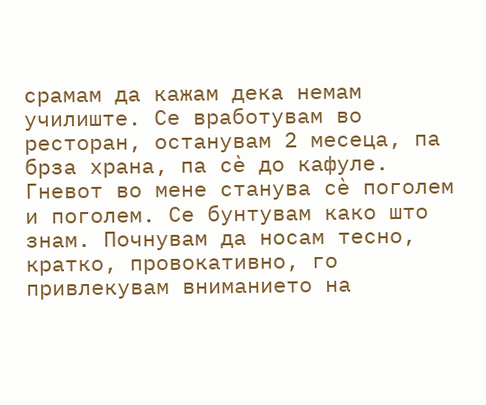срамам да кажам дека немам училиште. Се вработувам во ресторан, останувам 2 месеца, па брза храна, па сè до кафуле. Гневот во мене станува сè поголем и поголем. Се бунтувам како што знам. Почнувам да носам тесно, кратко, провокативно, го привлекувам вниманието на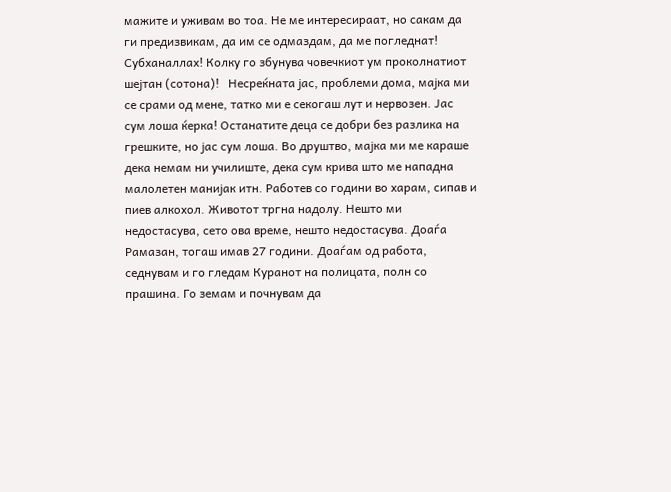мажите и уживам во тоа. Не ме интересираат, но сакам да ги предизвикам, да им се одмаздам, да ме погледнат! Субханаллах! Колку го збунува човечкиот ум проколнатиот шејтан (сотона)!   Несреќната јас, проблеми дома, мајка ми се срами од мене, татко ми е секогаш лут и нервозен. Јас сум лоша ќерка! Останатите деца се добри без разлика на грешките, но јас сум лоша. Во друштво, мајка ми ме караше дека немам ни училиште, дека сум крива што ме нападна малолетен манијак итн. Работев со години во харам, сипав и пиев алкохол. Животот тргна надолу. Нешто ми недостасува, сето ова време, нешто недостасува. Доаѓа Рамазан, тогаш имав 27 години. Доаѓам од работа, седнувам и го гледам Куранот на полицата, полн со прашина. Го земам и почнувам да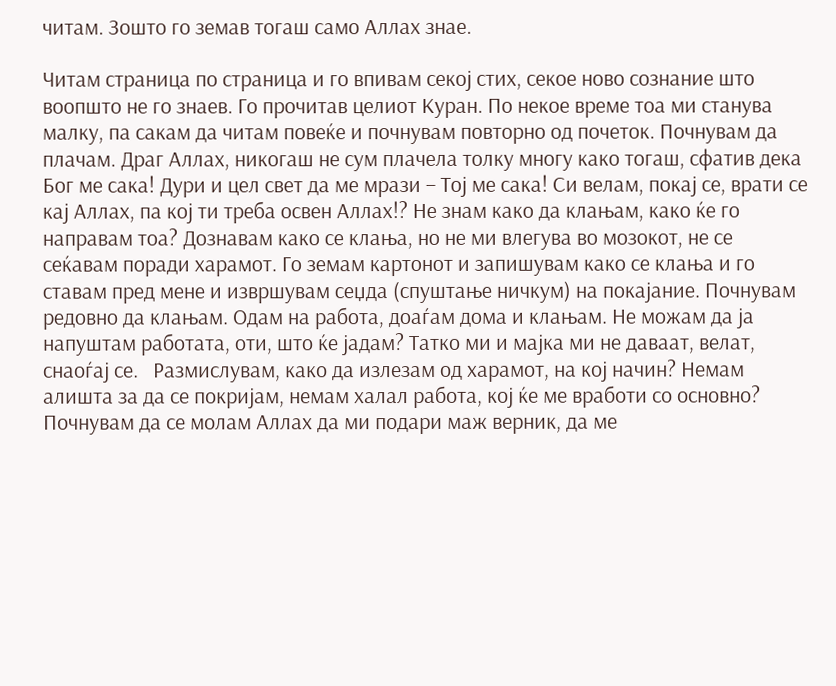читам. Зошто го земав тогаш само Аллах знае.

Читам страница по страница и го впивам секој стих, секое ново сознание што воопшто не го знаев. Го прочитав целиот Куран. По некое време тоа ми станува малку, па сакам да читам повеќе и почнувам повторно од почеток. Почнувам да плачам. Драг Аллах, никогаш не сум плачела толку многу како тогаш, сфатив дека Бог ме сака! Дури и цел свет да ме мрази – Тој ме сака! Си велам, покај се, врати се кај Аллах, па кој ти треба освен Аллах!? Не знам како да клањам, како ќе го направам тоа? Дознавам како се клања, но не ми влегува во мозокот, не се сеќавам поради харамот. Го земам картонот и запишувам како се клања и го ставам пред мене и извршувам сеџда (спуштање ничкум) на покајание. Почнувам редовно да клањам. Одам на работа, доаѓам дома и клањам. Не можам да ја напуштам работата, оти, што ќе јадам? Татко ми и мајка ми не даваат, велат, снаоѓај се.   Размислувам, како да излезам од харамот, на кој начин? Немам алишта за да се покријам, немам халал работа, кој ќе ме вработи со основно? Почнувам да се молам Аллах да ми подари маж верник, да ме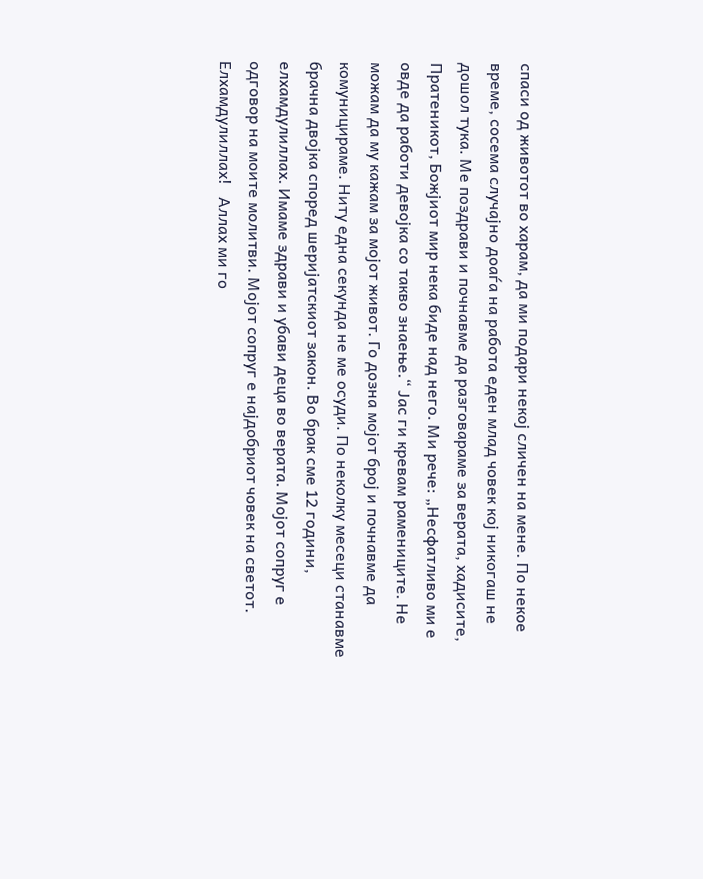спаси од животот во харам, да ми подари некој сличен на мене. По некое време, сосема случајно доаѓа на работа еден млад човек кој никогаш не дошол тука. Ме поздрави и почнавме да разговараме за верата, хадисите, Пратеникот, Божјиот мир нека биде над него. Ми рече: „Несфатливо ми е овде да работи девојка со такво знаење.“ Јас ги кревам рамениците. Не можам да му кажам за мојот живот. Го дозна мојот број и почнавме да комуницираме. Ниту една секунда не ме осуди. По неколку месеци станавме брачна двојка според шеријатскиот закон. Во брак сме 12 години, елхамдулиллах. Имаме здрави и убави деца во верата. Мојот сопруг е одговор на моите молитви. Мојот сопруг е најдобриот човек на светот. Елхамдулиллах!   Аллах ми го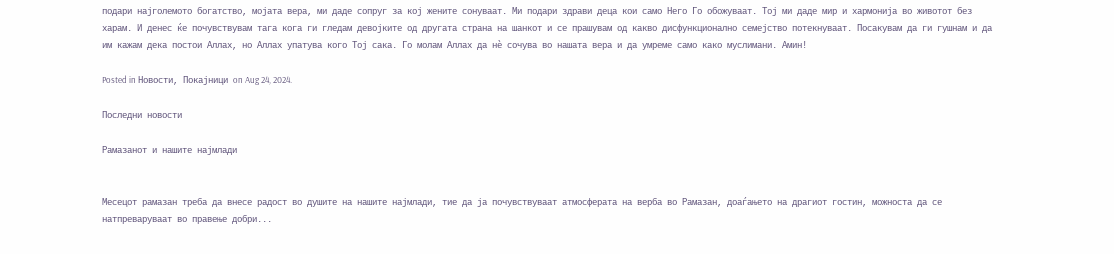подари најголемото богатство, мојата вера, ми даде сопруг за кој жените сонуваат. Ми подари здрави деца кои само Нeго Го обожуваат. Тој ми даде мир и хармонија во животот без харам. И денес ќе почувствувам тага кога ги гледам девојките од другата страна на шанкот и се прашувам од какво дисфункционално семејство потекнуваат. Посакувам да ги гушнам и да им кажам дека постои Аллах, но Аллах упатува кого Тој сака. Го молам Аллах да нè сочува во нашата вера и да умреме само како муслимани. Амин!

Posted in Новости, Покајници on Aug 24, 2024.

Последни новости

Рамазанот и нашите најмлади


Месецот рамазан треба да внесе радост во душите на нашите најмлади, тие да ја почувствуваат атмосферата на верба во Рамазан, доаѓањето на драгиот гостин, можноста да се натпреваруваат во правење добри...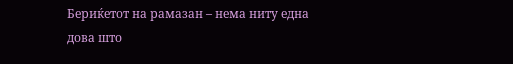Бериќетот на рамазан – нема ниту една дова што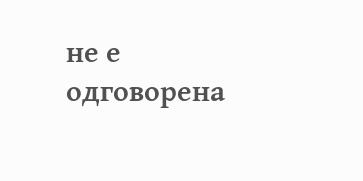не е одговорена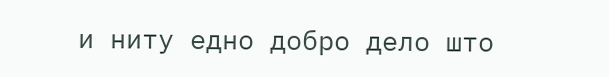и ниту едно добро дело што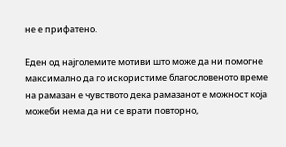не е прифатено.

Еден од најголемите мотиви што може да ни помогне максимално да го искористиме благословеното време на рамазан е чувството дека рамазанот е можност која можеби нема да ни се врати повторно,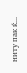ниту пак ќ...